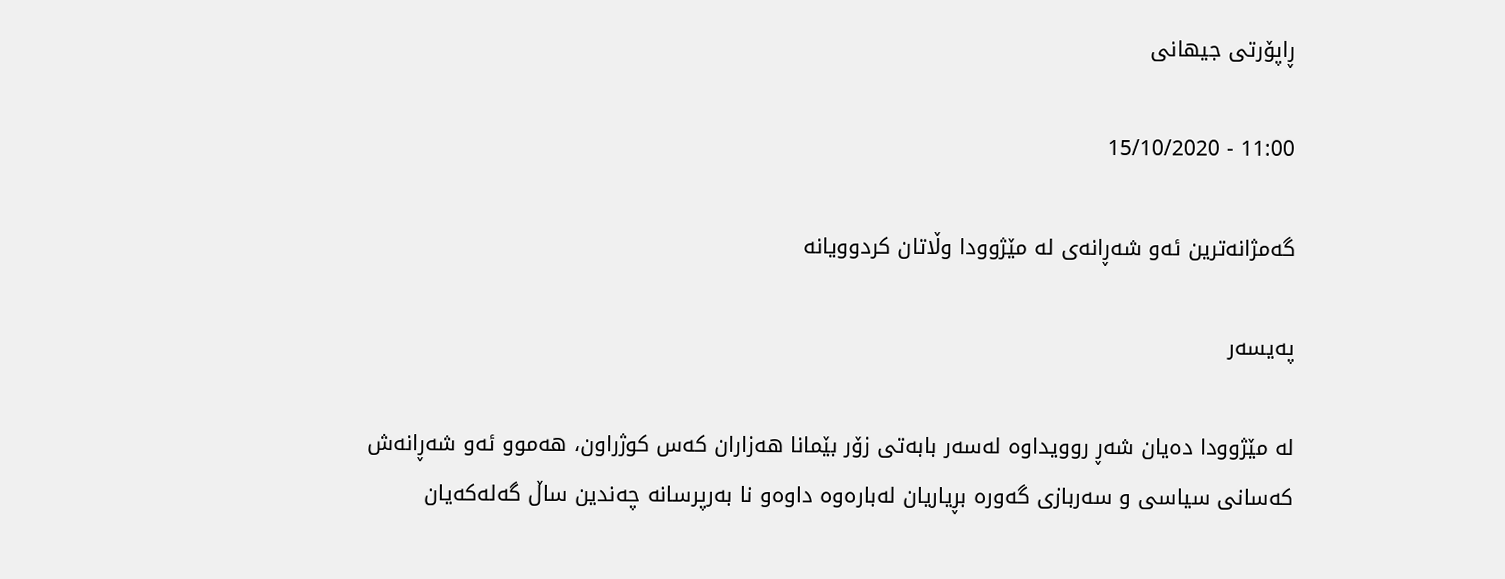ڕاپۆرتی جیهانی

11:00 - 15/10/2020

گه‌مژانه‌ترین ئه‌و شه‌ڕانه‌ى له‌ مێژوودا وڵاتان كردوویانه‌‌

پەیسەر

له‌ مێژوودا ده‌یان شه‌ڕ روویداوه‌ له‌سه‌ر بابه‌تى زۆر بێمانا هه‌زاران كه‌س كوژراون، هه‌موو ئه‌و شه‌ڕانه‌ش كه‌سانى سیاسى و سه‌ربازى گه‌وره‌ بڕیاریان له‌باره‌وه‌ داوه‌و نا به‌رپرسانه‌ چه‌ندین ساڵ گه‌له‌كه‌یان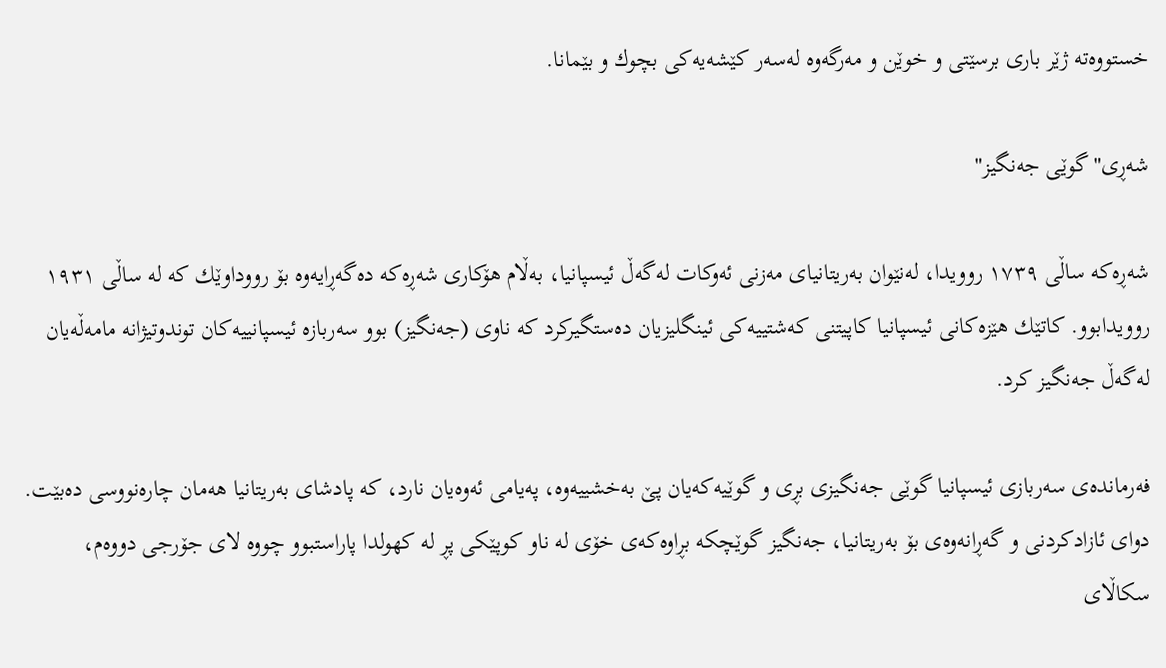خستووه‌ته‌ ژێر بارى برسێتى و خوێن و مه‌رگه‌وه‌ له‌سه‌ر كێشه‌یه‌كى بچوك و بێمانا.

شه‌ڕى"گوێى جه‌نگیز"

شه‌ڕه‌كه‌ ساڵى ١٧٣٩ روویدا، له‌نێوان به‌ریتانیاى مه‌زنى ئه‌وكات له‌گه‌ڵ ئیسپانیا، به‌ڵام هۆكارى شه‌ڕه‌كه‌ ده‌گه‌ڕایه‌وه‌ بۆ رووداوێك كه‌ له‌ ساڵى ١٩٣١ روویدابوو. كاتێك هێزه‌كانى ئیسپانیا كاپیتنى كه‌شتییه‌كى ئینگلیزیان ده‌ستگیركرد كه‌ ناوى (جه‌نگیز) بوو سه‌ربازه‌ ئیسپانییه‌كان توندوتیژانه‌ مامه‌ڵه‌یان له‌گه‌ڵ جه‌نگیز كرد.

فه‌رمانده‌ى سه‌ربازى ئیسپانیا گوێى جه‌نگیزى بڕى و گوێیه‌كه‌یان پێ به‌خشییه‌وه‌، په‌یامى ئه‌وه‌یان نارد، كه‌ پادشاى به‌ریتانیا هه‌مان چاره‌نووسى ده‌بێت. دواى ئازادكردنى و گه‌ڕانه‌وه‌ى بۆ به‌ریتانیا، جه‌نگیز گوێچكه‌ بڕاوه‌كه‌ى خۆى له‌ ناو كوپێكى پڕ له‌ كهولدا پاراستبوو چووه‌ لاى جۆرجى دووه‌م، سكاڵاى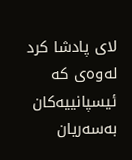لاى پادشا كرد له‌وه‌ى كه‌ ئیسپانییه‌كان به‌سه‌ریان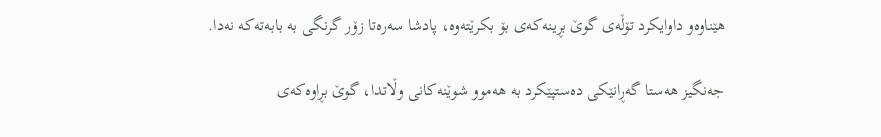هێناوه‌و داوایكرد تۆڵه‌ى گوێ بڕینه‌كه‌ى بۆ بكرێته‌وه‌، پادشا سه‌ره‌تا زۆر گرنگى به‌ بابه‌ته‌كه‌ نه‌دا.

جه‌نگیز هه‌ستا گه‌ڕانێكى ده‌ستپێكرد به‌ هه‌موو شوێنه‌كانى وڵاتدا، گوێ بڕاوه‌كه‌ى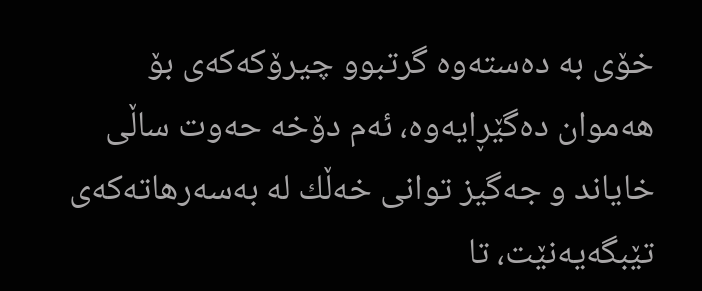خۆى به‌ ده‌سته‌وه‌ گرتبوو چیرۆكه‌كه‌ى بۆ هه‌موان ده‌گێڕایه‌وه‌، ئه‌م دۆخه‌ حه‌وت ساڵى خایاند و جه‌گیز توانى خه‌ڵك له‌ به‌سه‌رهاته‌كه‌ى تێبگه‌یه‌نێت، تا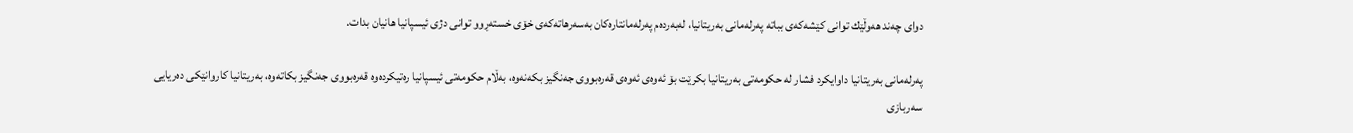دواى چه‌ند هه‌وڵێك توانى كێشه‌كه‌ى بباته‌ په‌رله‌مانى به‌ریتانیا، له‌به‌رده‌م په‌رله‌مانتاره‌كان به‌سه‌رهاته‌كه‌ى خۆى خسته‌ڕوو توانى دژى ئیسپانیا هانیان بدات.

په‌رله‌مانى به‌ریتانیا داوایكرد فشار له‌ حكومه‌تى به‌ریتانیا بكرێت بۆ ئه‌وه‌ى ئه‌وه‌ى قه‌ره‌بووى جه‌نگیز بكه‌نه‌وه‌، به‌ڵام حكومه‌تى ئیسپانیا ره‌تیكرده‌وه‌ قه‌ره‌بووى جه‌نگیز بكاته‌وه‌، به‌ریتانیا كاروانێكى ده‌ریایى سه‌ربازى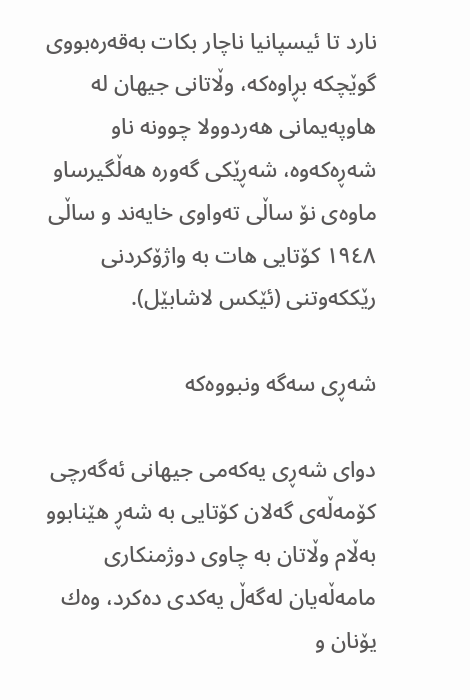نارد تا ئیسپانیا ناچار بكات به‌قه‌ره‌بووى گوێچكه‌ بڕاوه‌كه‌، وڵاتانى جیهان له‌ هاوپه‌یمانى هه‌ردوولا چوونه‌ ناو شه‌ڕه‌كه‌وه‌، شه‌ڕێكى گه‌وره‌ هه‌ڵگیرساو ماوه‌ى نۆ ساڵى ته‌واوى خایه‌ند و ساڵى ١٩٤٨ كۆتایى هات به‌ واژۆكردنى رێككه‌وتنى (ئێكس لاشابێل).

شه‌ڕى سه‌گه‌ ونبووه‌كه‌

دواى شه‌ڕى یه‌كه‌مى جیهانى ئه‌گه‌رچى كۆمه‌ڵه‌ى گه‌لان كۆتایى به‌ شه‌ڕ هێنابوو به‌ڵام وڵاتان به‌ چاوى دوژمنكارى مامه‌ڵه‌یان له‌گه‌ڵ یەکدی ده‌كرد، وه‌ك یۆنان و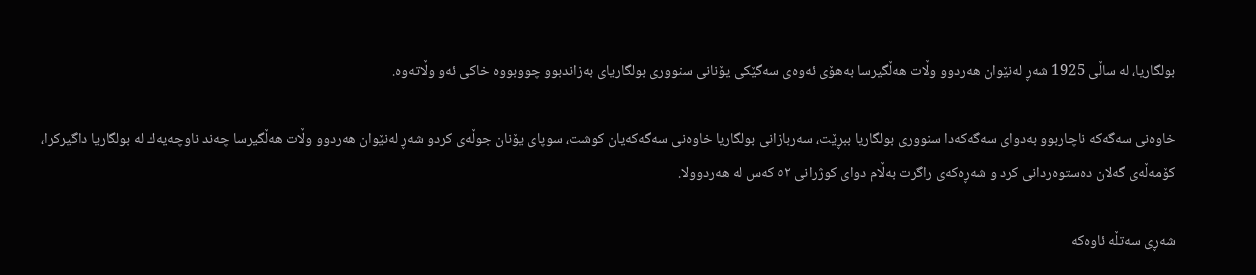بولگاریا، له‌ ساڵى 1925 شه‌ڕ له‌نێوان هه‌ردوو وڵات هه‌ڵگیرسا به‌هۆى ئه‌وه‌ى سه‌گێكى یۆنانى سنوورى بولگاریاى به‌زاندبوو چووبووه‌ خاكى ئه‌و وڵاته‌وه‌.

خاوه‌نى سه‌گه‌كه‌ ناچاربوو به‌دواى سه‌گه‌كه‌دا سنوورى بولگاریا ببڕێت، سه‌ربازانى بولگاریا خاوه‌نى سه‌گه‌كه‌یان كوشت، سوپاى یۆنان جوڵه‌ى كردو شه‌ڕ له‌نێوان هه‌ردوو وڵات هه‌ڵگیرسا چه‌ند ناوچه‌یه‌ك له‌ بولگاریا داگیركرا، كۆمه‌ڵه‌ى گه‌لان ده‌ستوه‌ردانى كرد و شه‌ڕه‌كه‌ى راگرت به‌ڵام دواى كوژرانى ٥٢ كه‌س له‌ هه‌ردوولا.

شه‌ڕى سه‌تڵه‌ ئاوه‌كه‌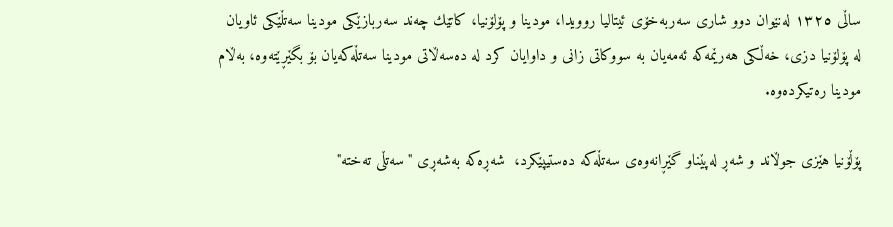ساڵى ١٣٢٥ له‌نێوان دوو شارى سه‌ربه‌خۆى ئیتالیا روویدا، مودینا و پۆلۆنیا، كاتێك چه‌ند سه‌ربازێكى مودینا سه‌تڵێكى ئاویان له‌ پۆلۆنیا دزى، خه‌ڵكى هه‌رێمه‌كه‌ ئه‌مه‌یان به‌ سووكاتى زانى و داوایان كرد له‌ ده‌سه‌ڵاتى مودینا سه‌تڵه‌كه‌یان بۆ بگێڕێته‌وه‌، به‌ڵام مودینا ره‌تیكرده‌وه‌.

پۆڵۆنیا هێزى جوڵاند و شه‌ڕ له‌پێناو گێڕانه‌وه‌ى سه‌تڵه‌كه‌ ده‌ستیپێكرد،  شه‌ڕه‌كه‌ به‌شه‌ڕى "سه‌تڵى ته‌خته‌"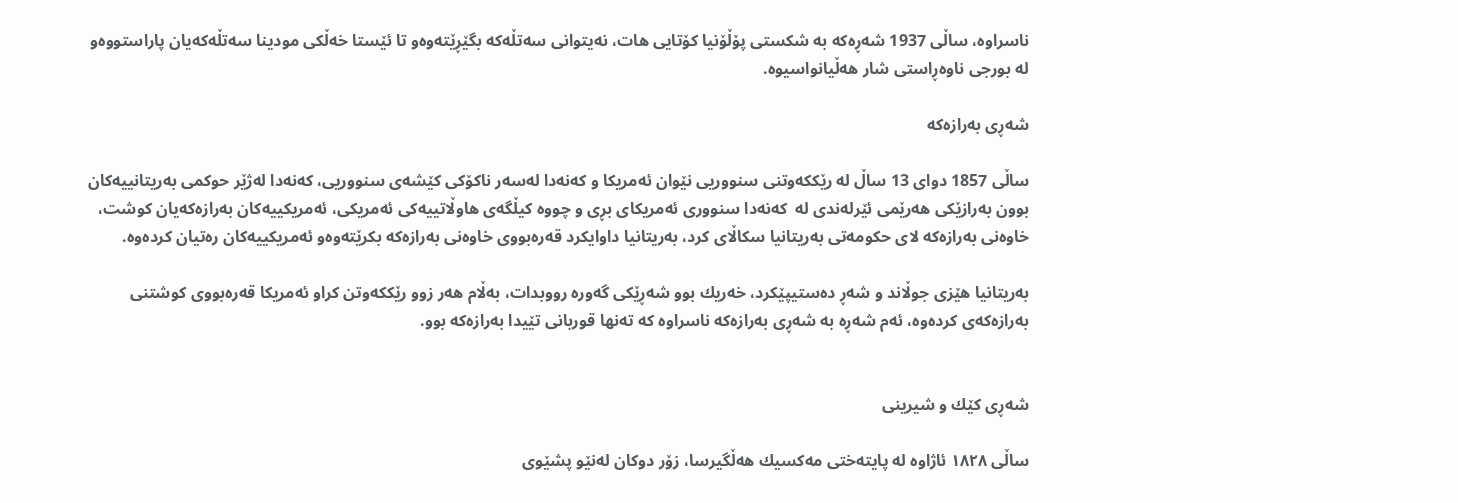ناسراوه‌، ساڵى 1937 شه‌ڕه‌كه‌ به‌ شكستى پۆڵۆنیا كۆتایى هات، نه‌یتوانى سه‌تڵه‌كه‌ بگێڕێته‌وه‌و تا ئێستا خه‌ڵكى مودینا سه‌تڵه‌كه‌یان پاراستووه‌و له‌ بورجى ناوه‌ڕاستى شار هه‌ڵیانواسیوه‌.

شه‌ڕى به‌رازه‌كه‌

ساڵى 1857 دواى 13 ساڵ له‌ رێككه‌وتنى سنووریى نێوان ئه‌مریكا و كه‌نه‌دا له‌سه‌ر ناكۆكى كێشه‌ى سنووریى، كه‌نه‌دا‌ له‌ژێر حوكمى به‌ریتانییه‌كان بوون به‌رازێكى هه‌رێمى ئێرله‌ندى له‌  كه‌نه‌دا سنوورى ئه‌مریكاى بڕى و چووه‌ كیڵگه‌ى هاوڵاتییه‌كى ئه‌مریكى، ئه‌مریكییه‌كان به‌رازه‌كه‌یان كوشت، خاوه‌نى به‌رازه‌كه‌ لاى حكومه‌تى به‌ریتانیا سكاڵاى كرد، به‌ریتانیا داوایكرد قه‌ره‌بووى خاوه‌نى به‌رازه‌كه‌ بكرێته‌وه‌و ئه‌مریكییه‌كان ره‌تیان كرده‌وه‌.

به‌ریتانیا هێزى جوڵاند و شه‌ڕ ده‌ستیپێكرد، خه‌ریك بوو شه‌ڕێكى گه‌وره‌ رووبدات، به‌ڵام هه‌ر زوو رێككه‌وتن كراو ئه‌مریكا قه‌ره‌بووى كوشتنى به‌رازه‌كه‌ى كرده‌وه‌، ئه‌م شه‌ڕه‌ به‌ شه‌ڕى به‌رازه‌كه‌ ناسراوه‌ كه‌ ته‌نها قوربانى تێیدا به‌رازه‌كه‌ بوو.


شه‌ڕى كێك و شیرینى

ساڵى ١٨٢٨ ئاژاوه‌ له‌ پایته‌ختى مه‌كسیك هه‌ڵگیرسا، زۆر دوكان له‌نێو پشێوى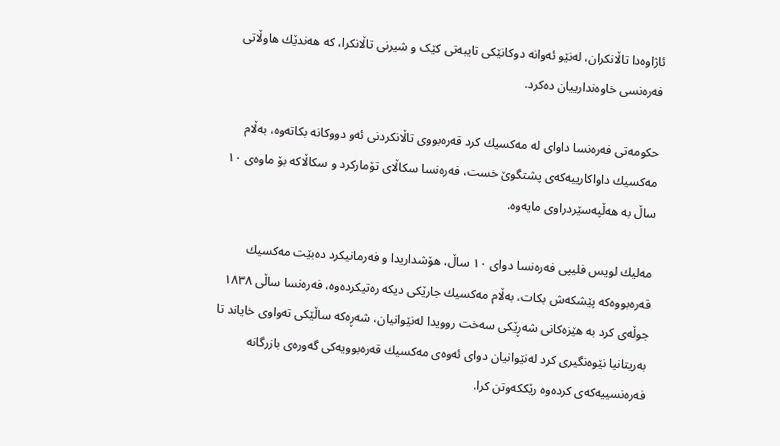ئاژاوه‌دا تاڵانكران، له‌نێو ئه‌وانه‌ دوكانێكى تایبه‌تى کێک و شیرنی تاڵانكرا، كه‌ هه‌ندێك هاوڵاتى فه‌ره‌نسى خاوه‌ندارییان ده‌كرد.

حكومه‌تى فه‌ره‌نسا داوای له‌ مه‌كسیك كرد قه‌ره‌بووى تاڵانكردنى ئه‌و دووكانه‌ بكاته‌وه‌، به‌ڵام مه‌كسیك داواكارییه‌كه‌ى پشتگوێ خست، فه‌ره‌نسا سكاڵاى تۆماركرد و سكاڵاكه‌ بۆ ماوه‌ى ١٠ ساڵ به‌ هه‌ڵپه‌سێردراوى مایه‌وه‌.

مه‌لیك لویس فلیپى فه‌ره‌نسا دواى ١٠ ساڵ، هۆشداریدا و فه‌رمانیكرد ده‌بێت مه‌كسیك قه‌ره‌بووه‌كه‌ پێشكه‌ش بكات، به‌ڵام مه‌كسیك جارێكى دیكه‌ ره‌تیكرده‌وه‌، فه‌ره‌نسا ساڵى ١٨٣٨ جوڵه‌ى كرد به‌ هێزه‌كانى شه‌ڕێكى سه‌خت روویدا له‌نێوانیان، شه‌ڕه‌كه‌ ساڵێكى ته‌واوى خایا‌ند تا به‌ریتانیا نێوه‌نگیرى كرد له‌نێوانیان دواى ئه‌وه‌ى مه‌كسیك قه‌ره‌بوویه‌كى گه‌وره‌ى بازرگانه‌ فه‌ره‌نسییه‌كه‌ى كرده‌وه‌ رێككه‌وتن كرا.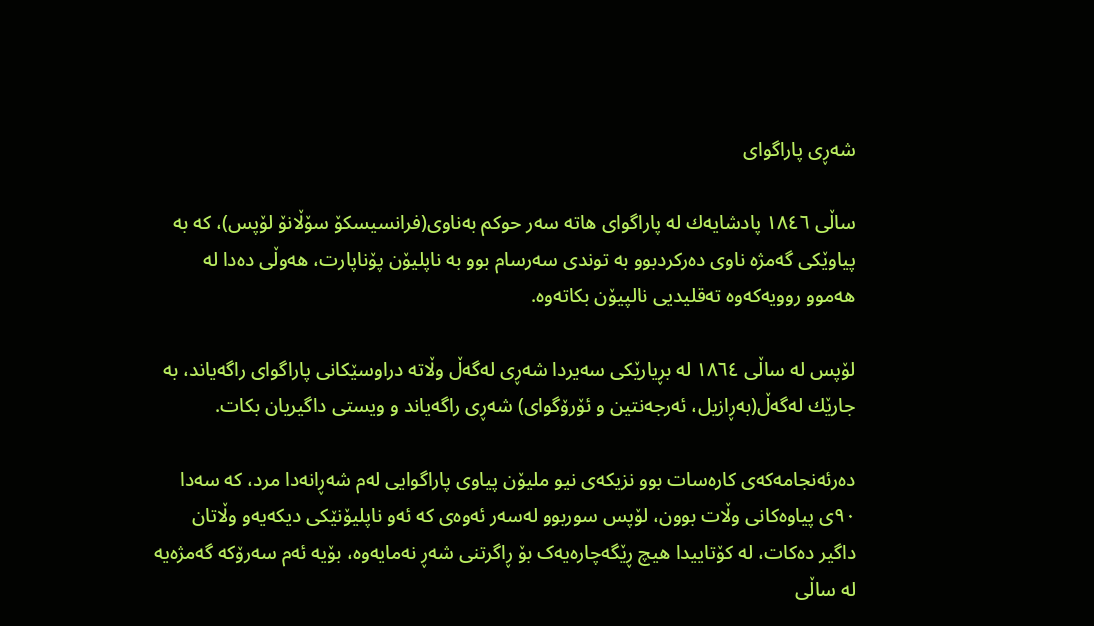شه‌ڕى پاراگواى

ساڵى ١٨٤٦ پادشایه‌ك له‌ پاراگواى هاته‌ سه‌ر حوكم به‌ناوى(فرانسیسکۆ سۆڵانۆ لۆپس)، كه‌ به‌ پیاوێكى گه‌مژه‌ ناوى ده‌ركردبوو به‌ توندى سه‌رسام بوو به‌ ناپلیۆن پۆناپارت، هه‌وڵى ده‌دا له‌ هه‌موو روویه‌كه‌وه‌ ته‌قلیدیى نالپیۆن بكاته‌وه.

لۆپس له‌ ساڵى ١٨٦٤ له‌ بڕیارێكى سه‌یردا شه‌ڕى له‌گه‌ڵ وڵاته‌ دراوسێكانى پاراگواى راگه‌یاند، به‌ جارێك له‌گه‌ڵ(به‌ڕازیل، ئەرجەنتین و ئۆرۆگواى) شه‌ڕى راگه‌یاند و ویستى داگیریان بكات.

دەرئەنجامەکەی کارەسات بوو نزیكه‌ى نیو ملیۆن پیاوى پاراگوایى له‌م شه‌ڕانه‌دا مرد، كه‌ سه‌دا ٩٠ى پیاوه‌كانى وڵات بوون، لۆپس سوربوو له‌سه‌ر ئه‌وه‌ى كه‌ ئه‌و ناپلیۆنێكى دیكه‌یه‌و وڵاتان داگیر ده‌كات، لە کۆتاییدا هیچ ڕێگەچارەیەک بۆ ڕاگرتنی شەڕ نه‌مایه‌وه‌، بۆیه‌ ئه‌م سه‌رۆكه‌ گه‌مژه‌یه‌ له‌ ساڵى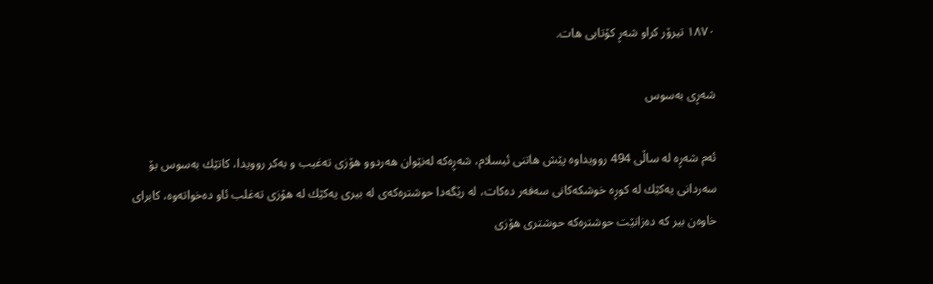١٨٧٠ تیرۆر کراو شه‌ڕ كۆتایى هات.

شه‌ڕى به‌سوس

ئه‌م شه‌ڕه‌ له‌ ساڵى 494 روویداوه‌ پێش هاتنى ئیسلام، شه‌ڕه‌كه‌ له‌نێوان هه‌ردوو هۆزى ته‌غیب و به‌كر روویدا، كاتێك به‌سوس بۆ سه‌ردانى یه‌كێك له‌ كوڕه‌ خوشكه‌كانى سه‌فه‌ر ده‌كات، له‌ رێگه‌دا حوشتره‌كه‌ى له‌ بیرى یه‌كێك له‌ هۆزى ته‌غلب ئاو ده‌خواته‌وه‌، كابراى خاوه‌ن بیر كه‌ ده‌زانێت حوشتره‌كه‌ حوشترى هۆزى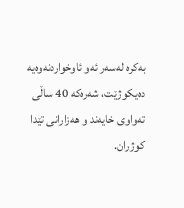به‌كره‌ له‌سه‌ر ئه‌و ئاوخواردنه‌وه‌یه‌ ده‌یكوژێت، شه‌ره‌كه‌ 40 ساڵى ته‌واوى خایه‌ند و هه‌زارانى تێدا كوژران.